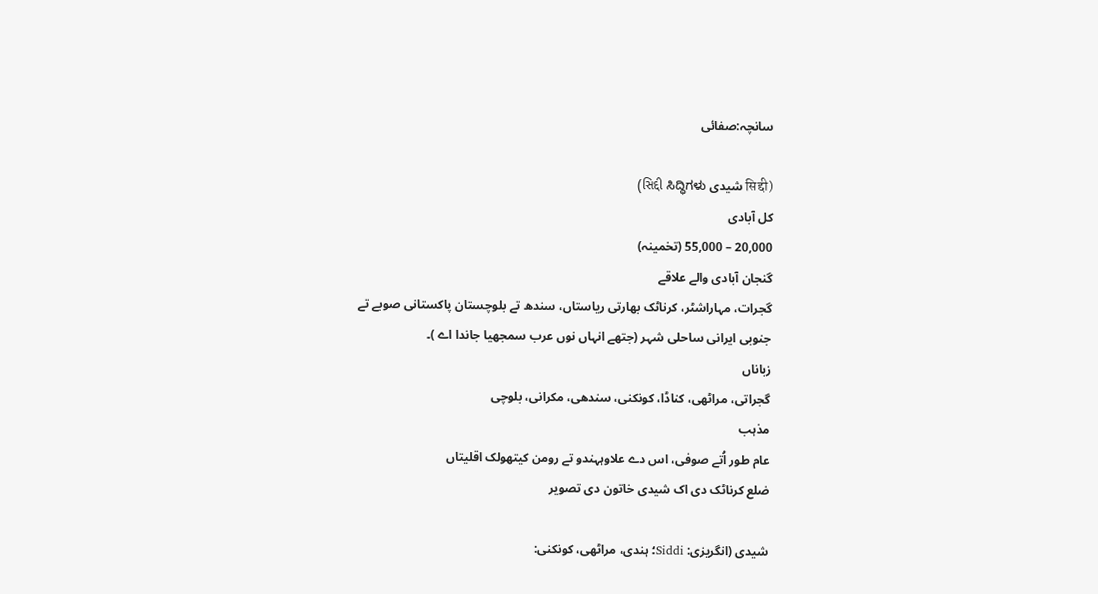سانچہ:صفائی

(सिद्दी شیدی સિદ્દી ಸಿದ್ಧಿಗಳು)
کل آبادی
20,000 – 55,000 (تخمینہ)
گنجان آبادی والے علاقے
گجرات، مہاراشٹر، کرناٹک بھارتی ریاستاں، سندھ تے بلوچستان پاکستانی صوبے تے جنوبی ایرانی ساحلی شہر (جتھے انہاں نوں عرب سمجھیا جاندا اے )۔
زباناں
گجراتی، مراٹھی، کناڈا، کونکنی، سندھی، مکرانی، بلوچی
مذہب
عام طور اُتے صوفی، اس دے علاوہہندو تے رومن کیتھولک اقلیتاں
ضلع کرناٹک دی اک شیدی خاتون دی تصویر

شیدی (انگریزی: Siddi؛ ہندی، مراٹھی، کونکنی: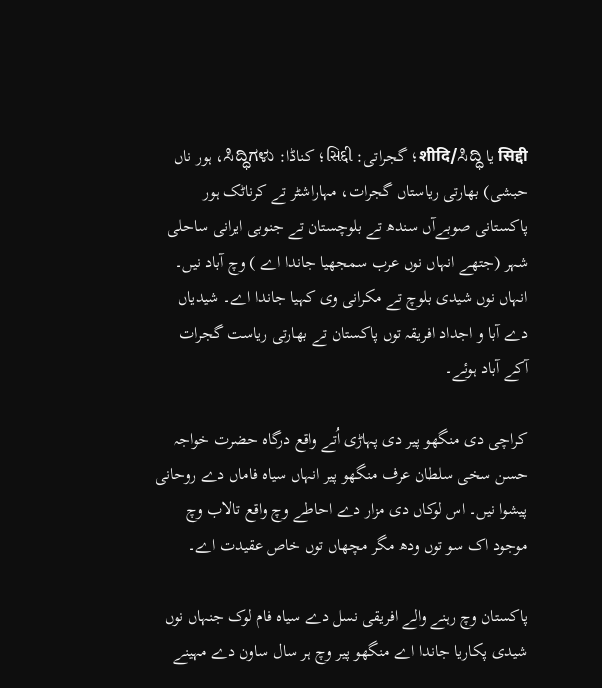सिद्दी یا शीदि/ಸಿದ್ಧಿ؛ گجراتی: સિદ્દી؛ کناڈا: ಸಿದ್ಧಿಗಳು، ہور ناں حبشی) بھارتی ریاستاں گجرات، مہاراشٹر تے کرناٹک ہور پاکستانی صوبےآں سندھ تے بلوچستان تے جنوبی ایرانی ساحلی شہر (جتھے انہاں نوں عرب سمجھیا جاندا اے ) وچ آباد نيں۔ انہاں نوں شیدی بلوچ تے مکرانی وی کہیا جاندا اے۔ شیدیاں دے آبا و اجداد افریقہ توں پاکستان تے بھارتی ریاست گجرات آکے آباد ہوئے۔

کراچی دی منگھو پیر دی پہاڑی اُتے واقع درگاہ حضرت خواجہ حسن سخی سلطان عرف منگھو پیر انہاں سیاہ فاماں دے روحانی پیشوا نيں۔ اس لوکاں دی مزار دے احاطے وچ واقع تالاب وچ موجود اک سو توں ودھ مگر مچھاں توں خاص عقیدت اے۔

پاکستان وچ رہنے والے افریقی نسل دے سیاہ فام لوک جنہاں نوں شیدی پکاریا جاندا اے منگھو پیر وچ ہر سال ساون دے مہینے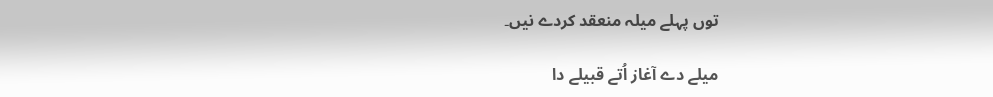توں پہلے میلہ منعقد کردے نيں۔

میلے دے آغاز اُتے قبیلے دا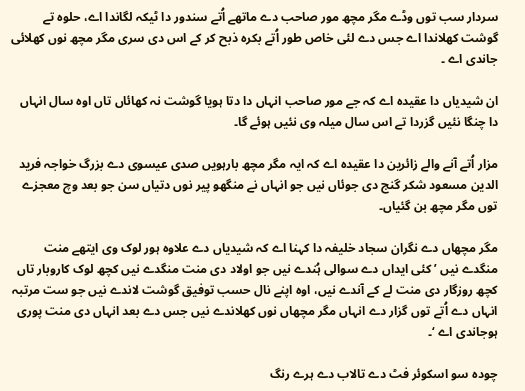سردار سب توں وڈے مگر مچھ مور صاحب دے ماتھے اُتے سندور دا ٹیکہ لگاندا اے، حلوہ تے گوشت کھلاندا اے جس دے لئی خاص طور اُتے بکرہ ذبح کر کے اس دی سری مگر مچھ نوں کھلائی جاندی اے ۔

ان شیدیاں دا عقیدہ اے کہ جے مور صاحب انہاں دا دتا ہويا گوشت نہ کھائاں تاں اوہ سال انہاں دا چنگا نئيں گزردا تے اس سال میلہ وی نئيں ہوئے گا۔

مزار اُتے آنے والے زائرین دا عقیدہ اے کہ ایہ مگر مچھ بارہويں صدی عیسوی دے بزرگ خواجہ فرید الدین مسعود شکر گنج دی جوئاں نيں جو انہاں نے منگھو پیر نوں دتیاں سن جو بعد وچ معجزے توں مگر مچھ بن گئياں۔

مگر مچھاں دے نگران سجاد خلیفہ دا کہنا اے کہ شیدیاں دے علاوہ ہور لوک وی ایتھے منت منگدے نيں ’ کئی ایداں دے سوالی ہُندے نيں جو اولاد دی منت منگدے نيں کچھ لوک کاروبار تاں کچھ روزگار دی منت لے کے آندے نيں، اوہ اپنے نال حسب توفیق گوشت لاندے نيں جو ست مرتبہ انہاں دے اُتے توں گزار دے انہاں مگر مچھاں نوں کھلاندے نيں جس دے بعد انہاں دی منت پوری ہوجاندی اے ‘۔

چودہ سو اسکوئر فٹ دے تالاب دے ہرے رنگ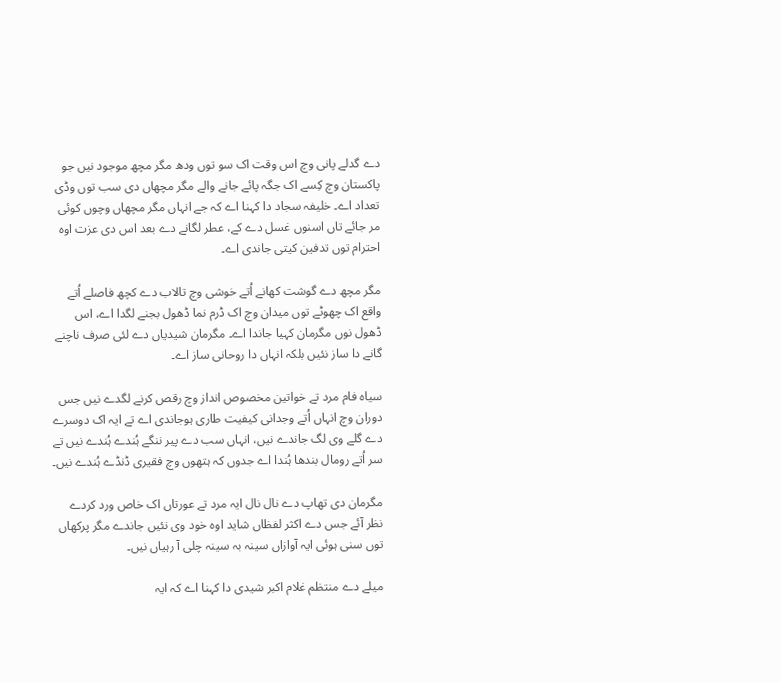دے گدلے پانی وچ اس وقت اک سو توں ودھ مگر مچھ موجود نيں جو پاکستان وچ کِسے اک جگہ پائے جانے والے مگر مچھاں دی سب توں وڈی تعداد اے۔ خلیفہ سجاد دا کہنا اے کہ جے انہاں مگر مچھاں وچوں کوئی مر جائے تاں اسنوں غسل دے کے، عطر لگانے دے بعد اس دی عزت اوہ احترام توں تدفین کيتی جاندی اے۔

مگر مچھ دے گوشت کھانے اُتے خوشی وچ تالاب دے کچھ فاصلے اُتے واقع اک چھوٹے توں میدان وچ اک ڈرم نما ڈھول بجنے لگدا اے، اس ڈھول نوں مگرمان کہیا جاندا اے۔ مگرمان شیدیاں دے لئی صرف ناچنے گانے دا ساز نئيں بلکہ انہاں دا روحانی ساز اے۔

سیاہ فام مرد تے خواتین مخصوص انداز وچ رقص کرنے لگدے نيں جس دوران وچ انہاں اُتے وجدانی کیفیت طاری ہوجاندی اے تے ایہ اک دوسرے دے گلے وی لگ جاندے نيں، انہاں سب دے پیر ننگے ہُندے ہُندے نيں تے سر اُتے رومال بندھا ہُندا اے جدوں کہ ہتھوں وچ فقیری ڈنڈے ہُندے نيں۔

مگرمان دی تھاپ دے نال نال ایہ مرد تے عورتاں اک خاص ورد کردے نظر آئے جس دے اکثر لفظاں شاید اوہ خود وی نئيں جاندے مگر پرکھاں توں سنی ہوئی ایہ آوازاں سینہ بہ سینہ چلی آ رہیاں نيں۔

میلے دے منتظم غلام اکبر شیدی دا کہنا اے کہ ایہ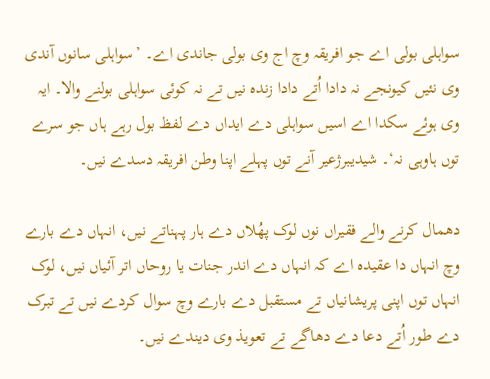سواہلی بولی اے جو افریقہ وچ اج وی بولی جاندی اے۔ ’سواہلی سانوں آندی وی نئيں کیونجے نہ دادا اُتے دادا زندہ نيں تے نہ کوئی سواہلی بولنے والا۔ ایہ وی ہوئے سکدا اے اسيں سواہلی دے ایداں دے لفظ بول رہے ہاں جو سرے توں ہاوہی نہ‘۔ شیدیبرژعیر آنے توں پہلے اپنا وطن افریقہ دسدے نيں۔

دھمال کرنے والے فقیراں نوں لوک پھُلاں دے ہار پہناتے نيں، انہاں دے بارے وچ انہاں دا عقیدہ اے کہ انہاں دے اندر جنات یا روحاں اتر آئیاں نيں، لوک انہاں توں اپنی پریشانیاں تے مستقبل دے بارے وچ سوال کردے نيں تے تبرک دے طور اُتے دعا دے دھاگے تے تعویذ وی دیندے نيں۔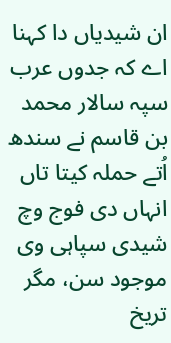ان شیدیاں دا کہنا اے کہ جدوں عرب سپہ سالار محمد بن قاسم نے سندھ اُتے حملہ کیتا تاں انہاں دی فوج وچ شیدی سپاہی وی موجود سن، مگر تریخ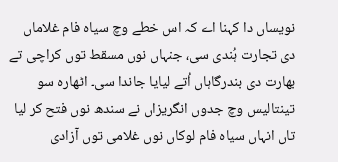نویساں دا کہنا اے کہ اس خطے وچ سیاہ فام غلاماں دی تجارت ہُندی سی، جنہاں نوں مسقط توں کراچی تے بھارت دی بندرگاہاں اُتے لیایا جاندا سی۔ اٹھارہ سو تینتالیس وچ جدوں انگریزاں نے سندھ نوں فتح کر ليا تاں انہاں سیاہ فام لوکاں نوں غلامی توں آزادی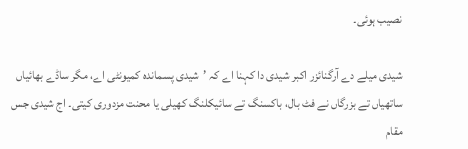نصیب ہوئی۔

شیدی میلے دے آرگنائزر اکبر شیدی دا کہنا اے کہ ’شیدی پسماندہ کمیونٹی اے، مگر ساڈے بھائیاں ساتھیاں تے بزرگاں نے فٹ بال، باکسنگ تے سائیکلنگ کھیلی یا محنت مزدوری کيتی۔ اج شیدی جس مقام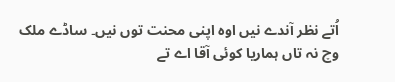اُتے نظر آندے نيں اوہ اپنی محنت توں نيں۔ ساڈے ملک وچ نہ تاں ہماریا کوئی آقا اے تے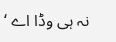نہ ہی وڈا اے ‘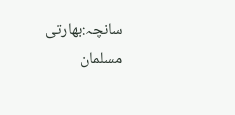سانچہ:بھارتی مسلمان